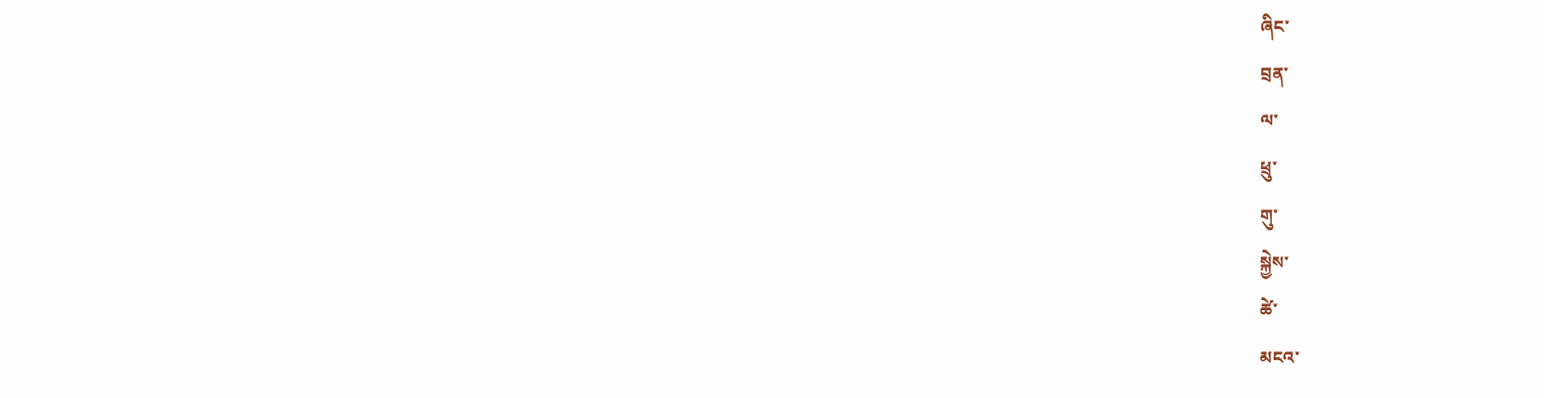ཞིང་
བྲན་
ལ་
ཕྲུ་
གུ་
སྐྱེས་
ཚེ་
མངའ་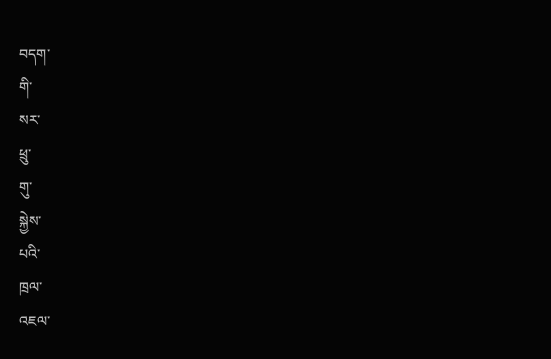བདག་
གི་
སར་
ཕྲུ་
གུ་
སྐྱེས་
པའི་
ཁྲལ་
འཇལ་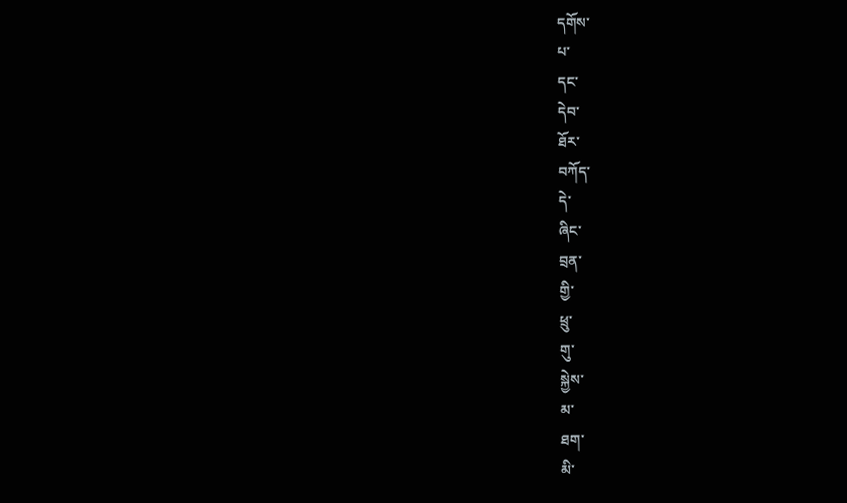དགོས་
པ་
དང་
དེབ་
ཐོར་
བཀོད་
དེ་
ཞིང་
བྲན་
གྱི་
ཕྲུ་
གུ་
སྐྱེས་
མ་
ཐག་
མི་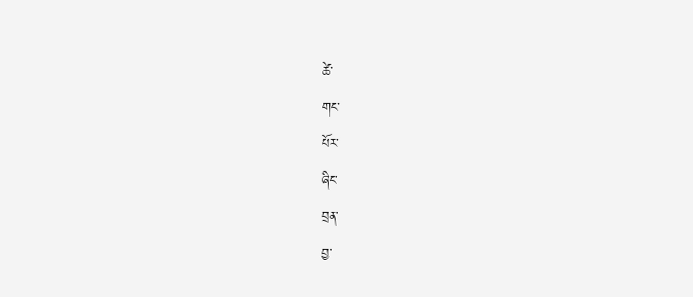ཚེ་
གང་
པོར་
ཞིང་
བྲན་
བྱ་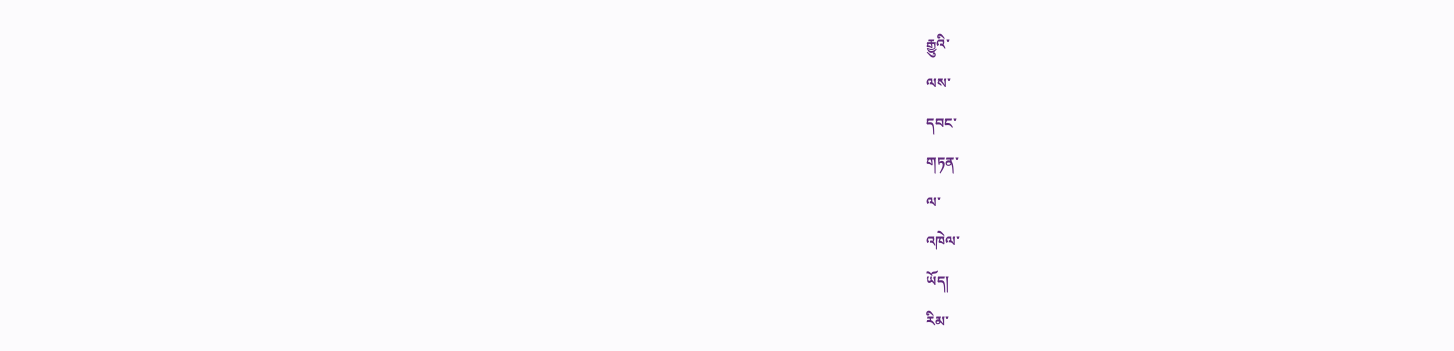རྒྱུའི་
ལས་
དབང་
གཏན་
ལ་
འཁེལ་
ཡོད།
རིམ་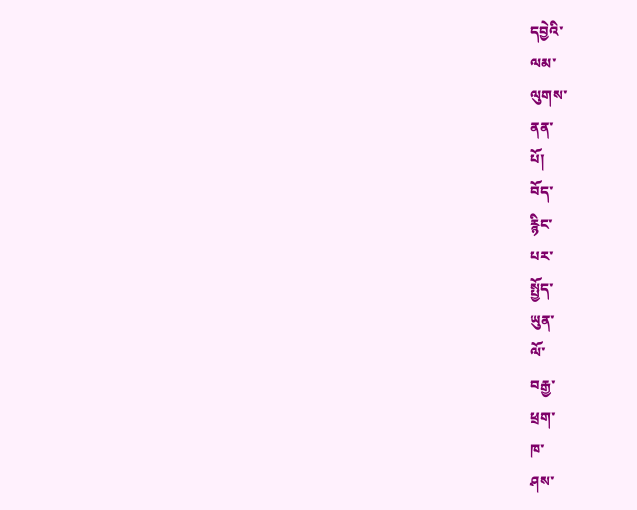དབྱེའི་
ལམ་
ལུགས་
ནན་
པོ།
བོད་
རྙིང་
པར་
སྤྱོད་
ཡུན་
ལོ་
བརྒྱ་
ཕྲག་
ཁ་
ཤས་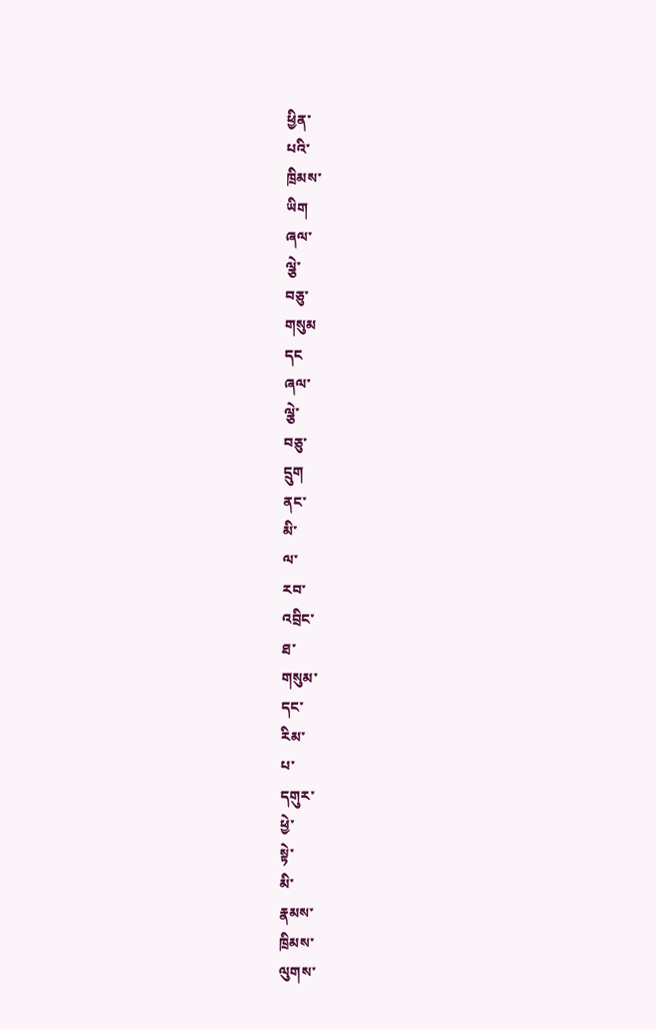ཕྱིན་
པའི་
ཁྲིམས་
ཡིག
ཞལ་
ལྕེ་
བཅུ་
གསུམ
དང
ཞལ་
ལྕེ་
བཅུ་
དྲུག
ནང་
མི་
ལ་
རབ་
འབྲིང་
ཐ་
གསུམ་
དང་
རིམ་
པ་
དགུར་
ཕྱེ་
སྟེ་
མི་
རྣམས་
ཁྲིམས་
ལུགས་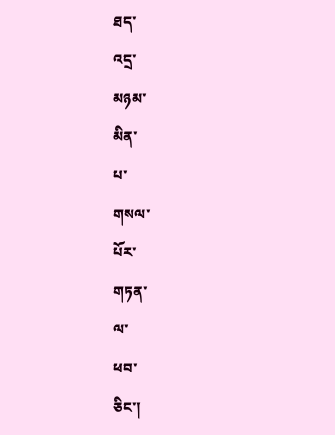ཐད་
འདྲ་
མཉམ་
མིན་
པ་
གསལ་
པོར་
གཏན་
ལ་
ཕབ་
ཅིང་།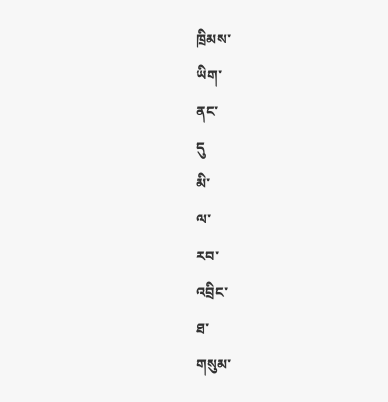ཁྲིམས་
ཡིག་
ནང་
དུ
མི་
ལ་
རབ་
འབྲིང་
ཐ་
གསུམ་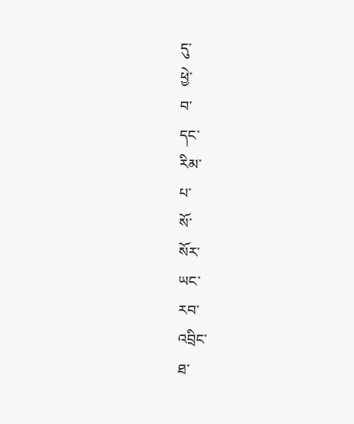དུ་
ཕྱེ་
བ་
དང་
རིམ་
པ་
སོ་
སོར་
ཡང་
རབ་
འབྲིང་
ཐ་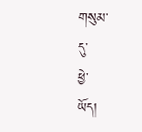གསུམ་
དུ་
ཕྱེ་
ཡོད།